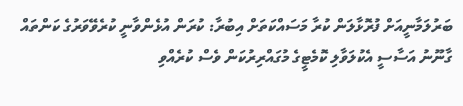ބަރުލަމާނީއަށް ފުރޮޅާލަން ކުރާ މަސައްކަތަށް އިބުރާ: ކުރަން އުޅެންވާނީ ކުރެވޭވަރުގެ ކަންތައް
ގާނޫނު އަސާސީ އެކުލަވާލި ކޮމެޓީގެ މުގައްރިރުކަން ވެސް ކުރެއްވި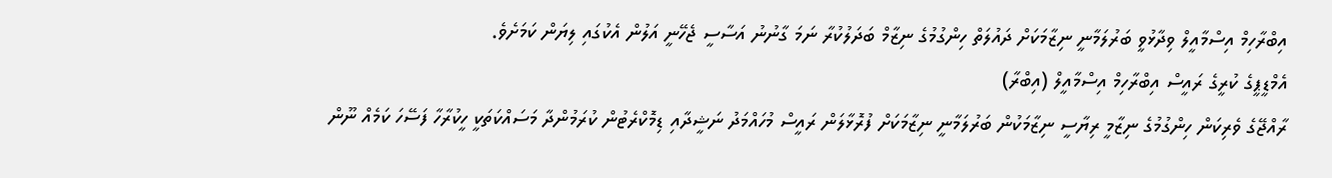އިބްރާހިމް އިސްމާއީލް ވިދާޅުވީ ބަރުލަމާނީ ނިޒާމަކަށް ދައުލަތް ހިންގުމުގެ ނިޒާމް ބަދަލުކުރާ ނަމަ ގާނުނު އަސާސީ ޖެހޭނީ އަލުން އެކުގައި ލިޔަން ކަމަށެވެ.
އެމްޑީޕީގެ ކުރީގެ ރައީސް އިބްރާހިމް އިސްމާއީލް (އިބްރާ)
ރާއްޖޭގެ ވެރިކަން ހިންގުމުގެ ނިޒާމީ ރިޔާސީ ނިޒާމަކުން ބަރުލަމާނީ ނިޒާމަކަށް ފުރޮޅާލަން ރައީސް މުހައްމަދު ނަޝީދާއި ޑިމޮކްރެޓުން ކުރަމުންދާ މަސައްކަތަކީ ހީކުރާހާ ފަސޭހަ ކަމެއް ނޫން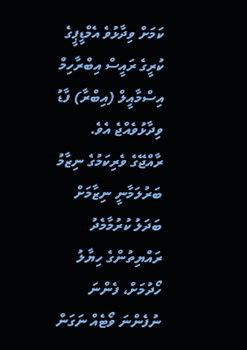ކަމަށް ވިދާޅުވެ އެމްޑީޕީގެ ކުރީގެ ރައީސް އިބްރާހިމް އިސްމާއީލް (އިބްރާ) ފާޑު ވިދާޅުވެއްޖެ އެވެ.
ރާއްޖޭގެ ވެރިކަމުގެ ނިޒާމު ބަރުލަމާނީ ނިޒާމަށް ބަދަލު ކުރުމާމެދު ރައްޔިތުންގެ ހިޔާލު ހޯދުމަށް، ފެންނަ ނުފެންނަ ވޯޓެއް ނަގަން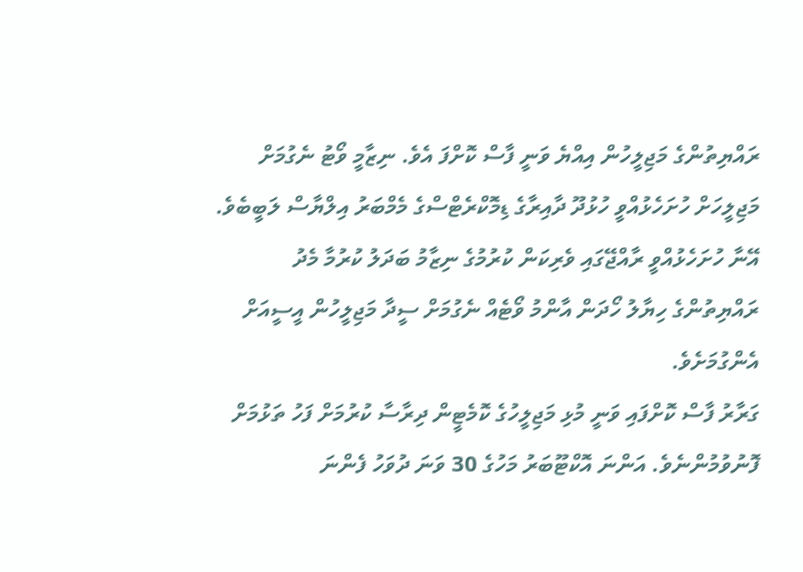ރައްޔިތުންގެ މަޖިލީހުން އިއްޔެ ވަނީ ފާސް ކޮށްފަ އެވެ. ނިޒާމީ ވޯޓު ނެގުމަށް މަޖިލީހަށް ހުށަހެޅުއްވީ ހުޅުދޫ ދާއިރާގެ ޑިމޮކްރެޓްސްގެ މެމްބަރު އިލްޔާސް ލަބީބެވެ. އޭނާ ހުށަހެޅުއްވީ ރާއްޖޭގައި ވެރިކަން ކުރުމުގެ ނިޒާމު ބަދަލު ކުރުމާ މެދު ރައްޔިތުންގެ ހިޔާލު ހޯދަން އާންމު ވޯޓެއް ނެގުމަށް ސީދާ މަޖިލީހުން އީސީއަށް އެންގުމަށެވެ.
ގަރާރު ފާސް ކޮށްފައި ވަނީ މުޅި މަޖިލީހުގެ ކޮމެޓީން ދިރާސާ ކުރުމަށް ފަހު ތަޅުމަށް ފޮނުވުމުންނެވެ. އަންނަ އޮކްޓޫބަރު މަހުގެ 30 ވަނަ ދުވަހު ފެންނަ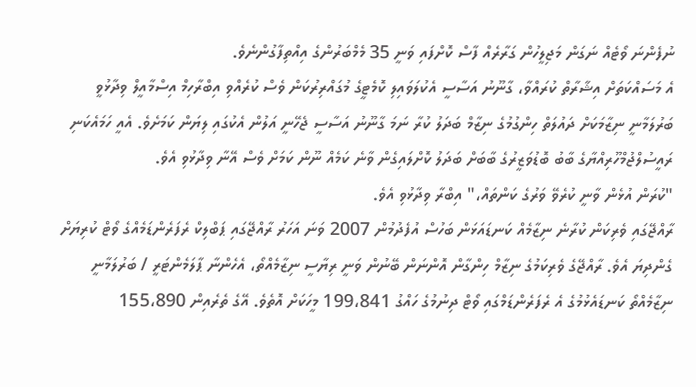ނުފެންނަ ވޯޓެއް ނަގަން މަޖިލީހުން ގަރާރެއް ފާސް ކޮށްފައި ވަނީ 35 މެމްބަރުންގެ އިއްތިފާގުންނެވެ.
އެ މަސައްކަތަށް އިޝާރާތް ކުރައްވާ، ގާނޫނު އަސާސީ އެކުލަވައިލި ކޮމެޓީގެ މުގައްރިރުކަން ވެސް ކުރެއްވި އިބްރާހިމް އިސްމާއީލް ވިދާޅުވީ ބަރުލަމާނީ ނިޒާމަކަށް ދައުލަތް ހިންގުމުގެ ނިޒާމް ބަދަލު ކުރާ ނަމަ ގާނޫނު އަސާސީ ޖެހޭނީ އަލުން އެކުގައި ލިޔަން ކަމަށެވެ. އެއީ ހަމައެކަނި ރައީސުލްޖުމްހޫރިއްޔާގެ ބާބު ބޮޑުވަޒީރުގެ ބާބަށް ބަދަލު ކޮށްލައިގެން ވާނެ ކަމެއް ނޫން ކަމަށް ވެސް އޭނާ ވިދާޅުވި އެވެ.
"ކުރަން އުޅެން ވާނީ ކުރެވޭ ވަރުގެ ކަންތައް،" އިބްރާ ވިދާޅުވި އެވެ.
ރާއްޖޭގައި ވެރިކަން ކުރާނެ ނިޒާމެއް ކަނޑައަޅަން ބަހުސް އުފެދުމުން 2007 ވަނަ އަހަރު ރާއްޖޭގައި ޕަބްލިކް ރެފަރެންޑަމެއްގެ ވޯޓް ކުރިޔަށް ގެންދިޔަ އެވެ. ރާއްޖޭގެ ވެރިކަމުގެ ނިޒާމް ހިންގާން އޮންނަން ބޭނުން ވަނީ ރިޔާސީ ނިޒާމެއްތޯ، އެހެންނާ ޕާލަމެންޓަރީ / ބަރުލަމާނީ ނިޒާމެއްތޯ ކަނޑައެޅުމުގެ އެ ރެފަރެންޑަމްގައި ވޯޓް ދިނުމުގެ ހައްގު 199،841 މީހަކަށް އޮތެވެ. އޭގެ ތެރެއިން 155،890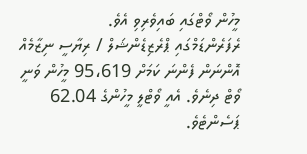މީހުން ވޯޓްގައި ބައިވެރިވި އެވެ.
ރެފަރެންޑަމްގައި ޕްރެޒިޑެންޝަލް / ރިޔާސީ ނިޒާމެއް އޮންނަން ފެންނަ ކަމަށް 95،619 މީހުން ވަނީ ވޯޓް ދިނެވެ. އެއީ ވޯޓްލީ މީހުންގެ 62.04 ޕަސެންޓެވެ.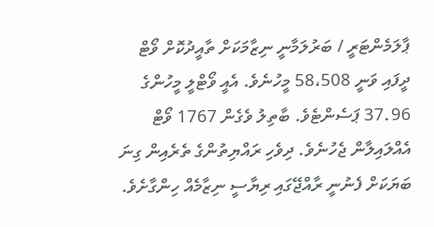ޕާލަމެންޓަރީ / ބަރުލަމާނީ ނިޒާމަކަށް ތާއީދުކޮށް ވޯޓް ދީފައި ވަނީ 58،508 މީހުނެވެ. އެއީ ވޯޓްލީ މީހުންގެ 37.96 ޕަސެންޓެވެ. ބާތިލު ވެގެން 1767 ވޯޓް އެއްލައިލާން ޖެހުނެވެ. ދިވެހި ރައްޔިތުންގެ ތެރެއިން ގިނަ ބަޔަކަށް ފެނުނީ ރާއްޖޭގައި ރިޔާސީ ނިޒާމެއް ހިންގާށެވެ.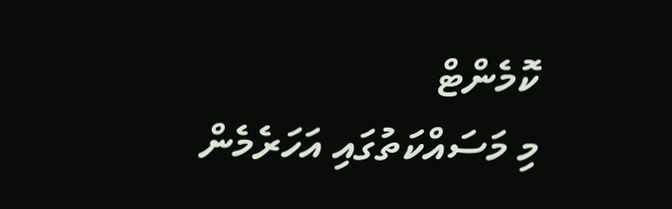ކޮމެންޓް
މި މަސައްކަތުގައި އަހަރެމެން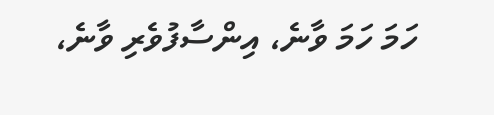ހަމަ ހަމަ ވާނެ، އިންސާފުވެރި ވާނެ،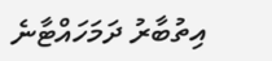އިތުބާރު ދަމަހައްޓާނެ